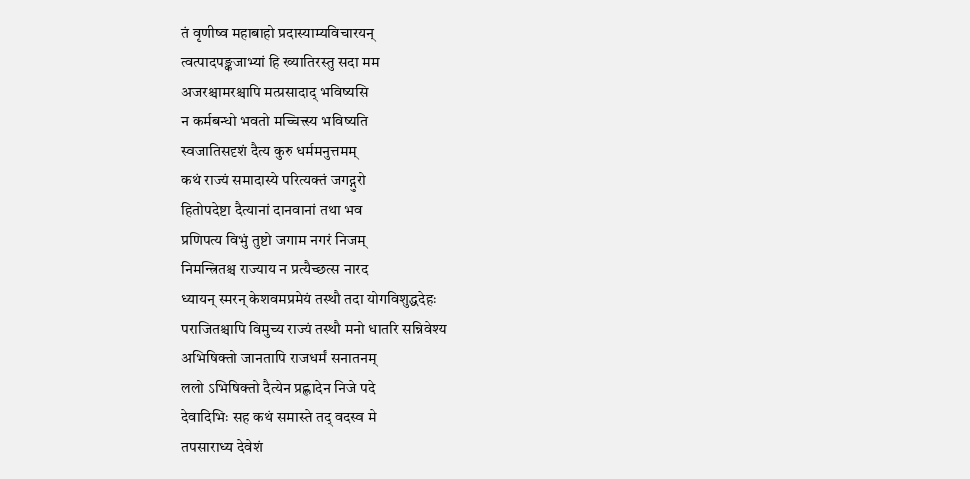तं वृणीष्व महाबाहो प्रदास्याम्यविचारयन्
त्वत्पादपङ्कजाभ्यां हि ख्यातिरस्तु सदा मम
अजरश्चामरश्चापि मत्प्रसादाद् भविष्यसि
न कर्मबन्धो भवतो मच्चित्त्स्य भविष्यति
स्वजातिसदृशं दैत्य कुरु धर्ममनुत्तमम्
कथं राज्यं समादास्ये परित्यक्तं जगद्गुरो
हितोपदेष्टा दैत्यानां दानवानां तथा भव
प्रणिपत्य विभुं तुष्टो जगाम नगरं निजम्
निमन्त्रितश्च राज्याय न प्रत्यैच्छत्स नारद
ध्यायन् स्मरन् केशवमप्रमेयं तस्थौ तदा योगविशुद्धदेहः
पराजितश्चापि विमुच्य राज्यं तस्थौ मनो धातरि सन्निवेश्य
अभिषिक्तो जानतापि राजधर्मं सनातनम्
ललो ऽभिषिक्तो दैत्येन प्रह्लादेन निजे पदे
देवादिभिः सह कथं समास्ते तद् वदस्व मे
तपसाराध्य देवेशं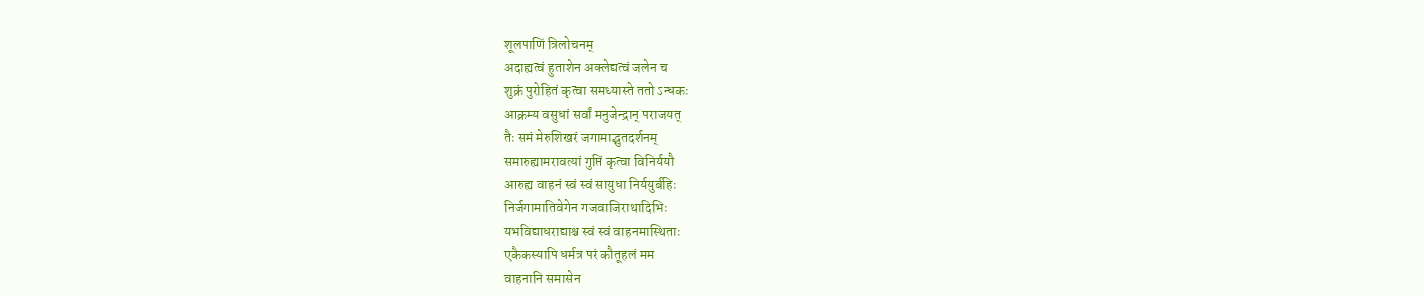शूलपाणिं त्रिलोचनम्
अदाह्यत्वं हुताशेन अक्लेद्यत्वं जलेन च
शुक्रं पुरोहितं कृत्वा समध्यास्ते ततो ऽन्धकः
आक्रम्य वसुधां सर्वां मनुजेन्द्रान् पराजयत्
तैः समं मेरुशिखरं जगामाद्भुतदर्शनम्
समारुह्यामरावत्यां गुप्तिं कृत्वा विनिर्ययौ
आरुह्य वाहनं स्वं स्वं सायुधा निर्ययुर्बहिः
निर्जगामातिवेगेन गजवाजिराथादिभिः
यभविद्याधराद्याश्च स्वं स्वं वाहनमास्थिताः
एकैकस्यापि धर्मत्र परं कौतूहलं मम
वाहनानि समासेन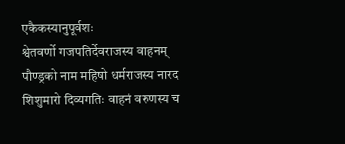एकैकस्यानुपूर्वशः
श्वेतवर्णो गजपतिर्देवराजस्य वाहनम्
पौण्ड्रको नाम महिषो धर्मराजस्य नारद
शिशुमारो दिव्यगतिः वाहनं वरुणस्य च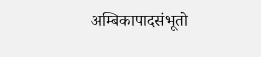अम्बिकापादसंभूतो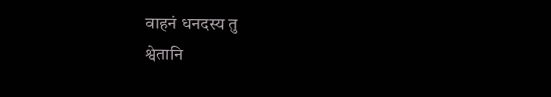वाहनं धनदस्य तु
श्वेतानि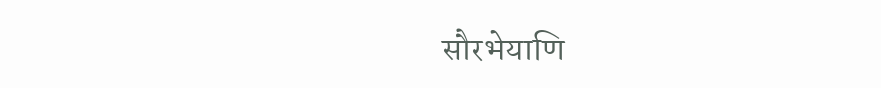सौरभेयाणि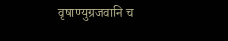वृषाण्युग्रजवानि च